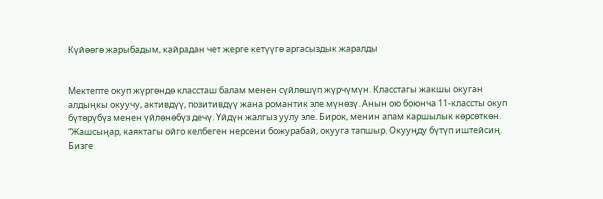Күйөөгө жарыбадым, кайрадан чет жерге кетүүгө аргасыздык жаралды


Мектепте окуп жүргөндө классташ балам менен сүйлөшүп жүрчүмүн. Класстагы жакшы окуган алдыңкы окуучу, активдүү, позитивдүү жана романтик эле мүнөзү. Анын ою боюнча 11-классты окуп бүтөрүбүз менен үйлөнөбүз дечү. Үйдүн жалгыз уулу эле. Бирок, менин апам каршылык көрсөткөн. “Жашсыңар, каяктагы ойго келбеген нерсени божурабай, окууга тапшыр. Окууңду бүтүп иштейсиң. Бизге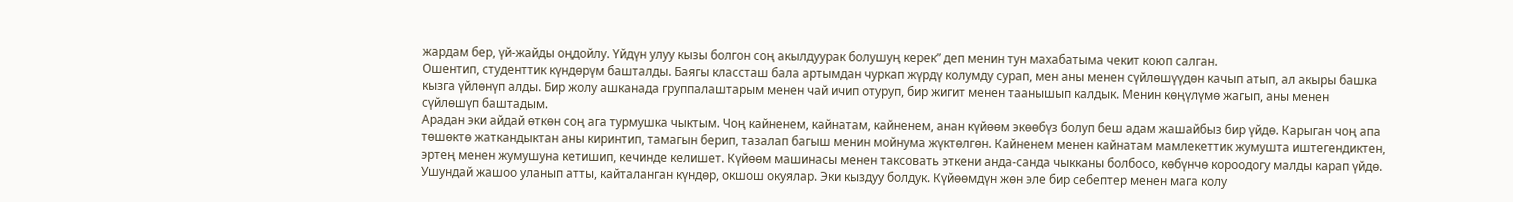жардам бер, үй-жайды оңдойлу. Үйдүн улуу кызы болгон соң акылдуурак болушуң керек” деп менин тун махабатыма чекит коюп салган.
Ошентип, студенттик күндөрүм башталды. Баягы классташ бала артымдан чуркап жүрдү колумду сурап, мен аны менен сүйлөшүүдөн качып атып, ал акыры башка кызга үйлөнүп алды. Бир жолу ашканада группалаштарым менен чай ичип отуруп, бир жигит менен таанышып калдык. Менин көңүлүмө жагып, аны менен сүйлөшүп баштадым.
Арадан эки айдай өткөн соң ага турмушка чыктым. Чоң кайненем, кайнатам, кайненем, анан күйөөм экөөбүз болуп беш адам жашайбыз бир үйдө. Карыган чоң апа төшөктө жаткандыктан аны киринтип, тамагын берип, тазалап багыш менин мойнума жүктөлгөн. Кайненем менен кайнатам мамлекеттик жумушта иштегендиктен, эртең менен жумушуна кетишип, кечинде келишет. Күйөөм машинасы менен таксовать эткени анда-санда чыкканы болбосо, көбүнчө короодогу малды карап үйдө.
Ушундай жашоо уланып атты, кайталанган күндөр, окшош окуялар. Эки кыздуу болдук. Күйөөмдүн жөн эле бир себептер менен мага колу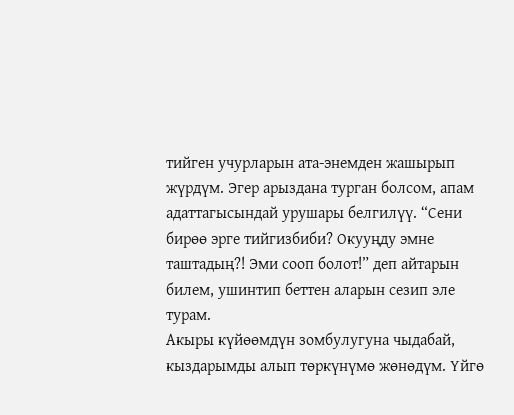тийген учурларын ата-энемден жашырып жүрдүм. Эгер арыздана турган болсом, апам адаттагысындай урушары белгилүү. “Сени бирөө эрге тийгизбиби? Окууңду эмне таштадың?! Эми сооп болот!” деп айтарын билем, ушинтип беттен аларын сезип эле турам.
Акыры күйөөмдүн зомбулугуна чыдабай, кыздарымды алып төркүнүмө жөнөдүм. Үйгө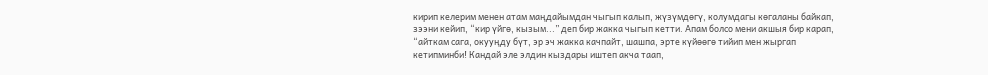кирип келерим менен атам маңдайымдан чыгып калып, жүзүмдөгү, колумдагы көгаланы байкап, зээни кейип, “кир үйгө, кызым...” деп бир жакка чыгып кетти. Апам болсо мени акшыя бир карап, “айткам сага, окууңду бүт, эр эч жакка качпайт, шашпа, эрте күйөөгө тийип мен жыргап кетипминби! Кандай эле элдин кыздары иштеп акча таап,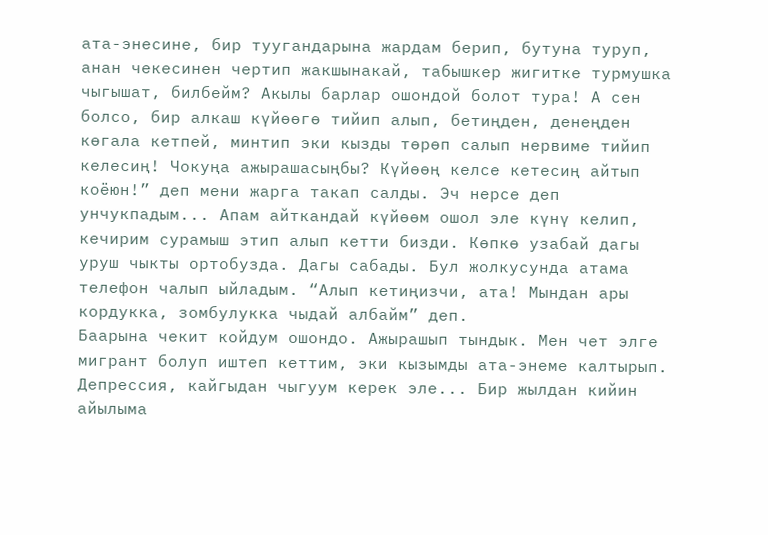ата-энесине, бир туугандарына жардам берип, бутуна туруп, анан чекесинен чертип жакшынакай, табышкер жигитке турмушка чыгышат, билбейм? Акылы барлар ошондой болот тура! А сен болсо, бир алкаш күйөөгө тийип алып, бетиңден, денеңден көгала кетпей, минтип эки кызды төрөп салып нервиме тийип келесиң! Чокуңа ажырашасыңбы? Күйөөң келсе кетесиң айтып коёюн!” деп мени жарга такап салды. Эч нерсе деп унчукпадым... Апам айткандай күйөөм ошол эле күнү келип, кечирим сурамыш этип алып кетти бизди. Көпкө узабай дагы уруш чыкты ортобузда. Дагы сабады. Бул жолкусунда атама телефон чалып ыйладым. “Алып кетиңизчи, ата! Мындан ары кордукка, зомбулукка чыдай албайм” деп.
Баарына чекит койдум ошондо. Ажырашып тындык. Мен чет элге мигрант болуп иштеп кеттим, эки кызымды ата-энеме калтырып. Депрессия, кайгыдан чыгуум керек эле... Бир жылдан кийин айылыма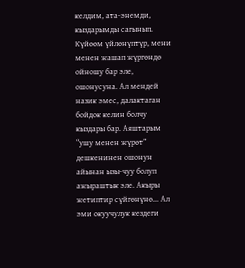келдим, ата-энемди, кыздарымды сагынып. Күйөөм үйлөнүптүр, мени менен жашап жүргөндө ойношу бар эле, ошонусуна. Ал мендей назик эмес, далактаган бойдок келин болчу кыздары бар. Аяштарым “ушу менен жүрөт” дешкенинен ошонун айынан ызы-чуу болуп ажыраштык эле. Акыры жетиптир сүйгөнүнө... Ал эми окуучулук кездеги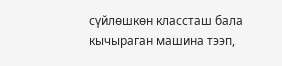сүйлөшкөн классташ бала кычыраган машина тээп,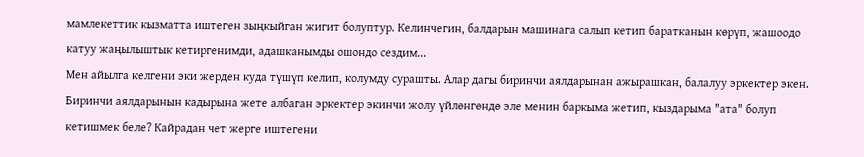мамлекеттик кызматта иштеген зыңкыйган жигит болуптур. Келинчегин, балдарын машинага салып кетип баратканын көрүп, жашоодо катуу жаңылыштык кетиргенимди, адашканымды ошондо сездим...
Мен айылга келгени эки жерден куда түшүп келип, колумду сурашты. Алар дагы биринчи аялдарынан ажырашкан, балалуу эркектер экен. Биринчи аялдарынын кадырына жете албаган эркектер экинчи жолу үйлөнгөндө эле менин баркыма жетип, кыздарыма "ата" болуп кетишмек беле? Кайрадан чет жерге иштегени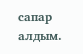сапар алдым.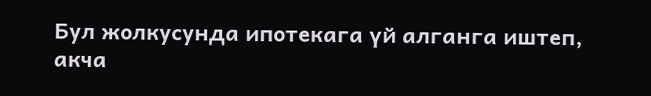Бул жолкусунда ипотекага үй алганга иштеп, акча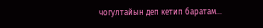чогултайын деп кетип баратам...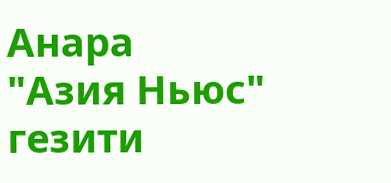Анара
"Азия Ньюс" гезити